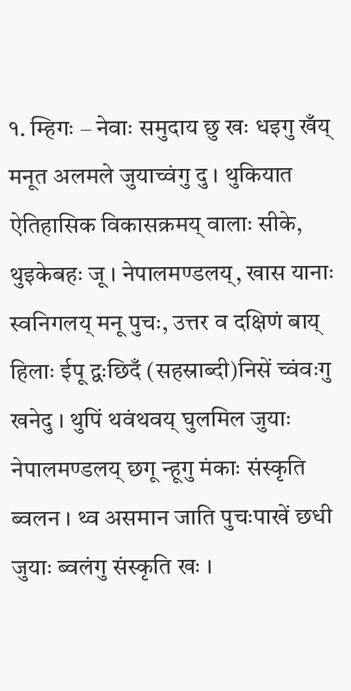१. म्हिगः – नेवाः समुदाय छु खः धइगु खँय् मनूत अलमले जुयाच्वंगु दु । थुकियात ऐतिहासिक विकासक्रमय् वालाः सीके, थुइकेबहः जू । नेपालमण्डलय्, खास यानाः स्वनिगलय् मनू पुचः, उत्तर व दक्षिणं बाय् हिलाः ईपू द्वःछिदँ (सहस्राब्दी)निसें च्वंवःगु खनेदु । थुपिं थवंथवय् घुलमिल जुयाः नेपालमण्डलय् छगू न्हूगु मंकाः संस्कृति ब्वलन । थ्व असमान जाति पुचःपाखें छधी जुयाः ब्वलंगु संस्कृति खः ।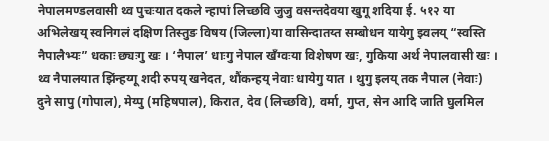नेपालमण्डलवासी थ्व पुचःयात दकले न्हापां लिच्छवि जुजु वसन्तदेवया खुगू शदिया ई. ५१२ या अभिलेखय् स्वनिगलं दक्षिण तिस्तुङ विषय (जिल्ला)या वासिन्दातय्त सम्बोधन यायेगु झ्वलय् “स्वस्ति नैपालैभ्यः” धकाः छ्यःगु खः । ‘नैपाल’ धाःगु नेपाल खँग्वःया विशेषण खः, गुकिया अर्थ नेपालवासी खः ।
थ्व नैपालयात झिंन्हय्गू शदी रुपय् खनेदत, थौंकन्हय् नेवाः धायेगु यात । थुगु इलय् तक नैपाल (नेवाः) दुने सापु (गोपाल), मेय्पु (महिषपाल), किरात, देव (लिच्छवि), वर्मा, गुप्त, सेन आदि जाति घुलमिल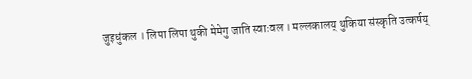जुइधुंकल । लिपा लिपा थुकी मेमेगु जाति स्वाःवल । मल्लकालय् थुकिया संस्कृति उत्कर्षय्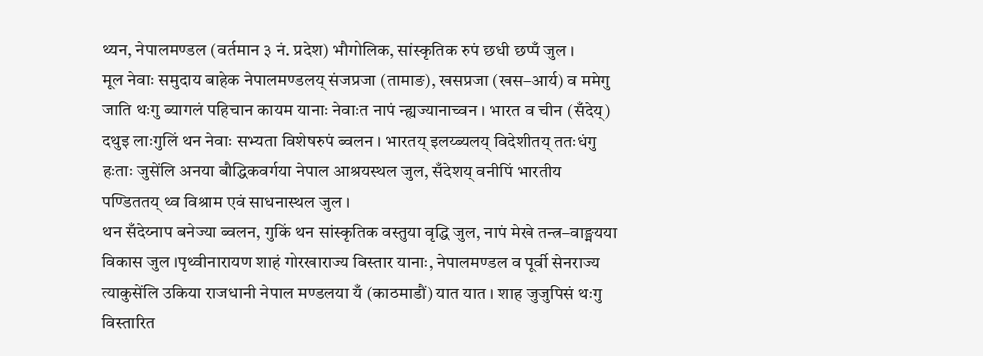थ्यन, नेपालमण्डल (वर्तमान ३ नं. प्रदेश) भौगोलिक, सांस्कृतिक रुपं छधी छप्पँ जुल ।
मूल नेवाः समुदाय बाहेक नेपालमण्डलय् संजप्रजा (तामाङ), खसप्रजा (खस–आर्य) व ममेगु जाति थःगु ब्यागलं पहिचान कायम यानाः नेवाःत नापं न्ह्यज्यानाच्वन । भारत व चीन (सँदेय्) दथुइ लाःगुलिं थन नेवाः सभ्यता विशेषरुपं ब्वलन । भारतय् इलय्ब्यलय् विदेशीतय् ततःधंगु हःताः जुसेंलि अनया बौद्धिकवर्गया नेपाल आश्रयस्थल जुल, सँदेशय् वनीपिं भारतीय पण्डिततय् थ्व विश्राम एवं साधनास्थल जुल ।
थन सँदेय्नाप बनेज्या ब्वलन, गुकिं थन सांस्कृतिक वस्तुया वृद्धि जुल, नापं मेखे तन्त्र–वाङ्मयया विकास जुल ।पृथ्वीनारायण शाहं गोरखाराज्य विस्तार यानाः, नेपालमण्डल व पूर्वी सेनराज्य त्याकुसेंलि उकिया राजधानी नेपाल मण्डलया यँ (काठमाडौं) यात यात । शाह जुजुपिसं थःगु विस्तारित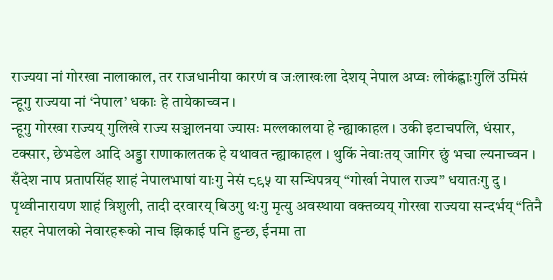राज्यया नां गोरखा नालाकाल, तर राजधानीया कारणं व जःलाखःला देशय् नेपाल अप्वः लोकंह्वाःगुलिं उमिसं न्हूगु राज्यया नां ‘नेपाल’ धकाः हे तायेकाच्वन ।
न्हूगु गोरखा राज्यय् गुलिखे राज्य सञ्चालनया ज्यासः मल्लकालया हे न्ह्याकाहल । उकी इटाचपलि, धंसार, टक्सार, छेभडेल आदि अड्डा राणाकालतक हे यथावत न्ह्याकाहल । थुकिं नेवाःतय् जागिर छुं भचा ल्यनाच्वन ।
सँदेश नाप प्रतापसिंह शाहं नेपालभाषां याःगु नेसं ८९५ या सन्धिपत्रय् “गोर्खा नेपाल राज्य” धयातःगु दु । पृथ्वीनारायण शाहं त्रिशुली, तादी दरवारय् बिउगु थःगु मृत्यु अवस्थाया वक्तव्यय् गोरखा राज्यया सन्दर्भय् “तिनै सहर नेपालको नेवारहरूको नाच झिकाई पनि हुन्छ, ईनमा ता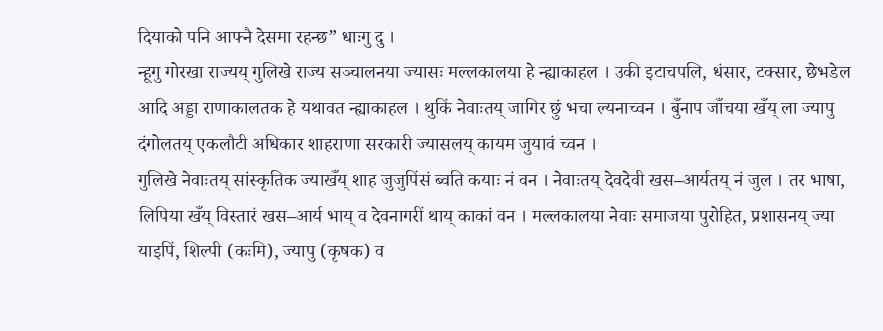दियाको पनि आफ्नै देसमा रहन्छ” धाःगु दु ।
न्हूगु गोरखा राज्यय् गुलिखे राज्य सञ्चालनया ज्यासः मल्लकालया हे न्ह्याकाहल । उकी इटाचपलि, धंसार, टक्सार, छेभडेल आदि अड्डा राणाकालतक हे यथावत न्ह्याकाहल । थुकिं नेवाःतय् जागिर छुं भचा ल्यनाच्वन । बुँनाप जाँचया खँय् ला ज्यापु दंगोलतय् एकलौटी अधिकार शाहराणा सरकारी ज्यासलय् कायम जुयावं च्वन ।
गुलिखे नेवाःतय् सांस्कृतिक ज्याखँय् शाह जुजुपिंसं ब्वति कयाः नं वन । नेवाःतय् देवदेवी खस–आर्यतय् नं जुल । तर भाषा, लिपिया खँय् विस्तारं खस–आर्य भाय् व देवनागरीं थाय् काकां वन । मल्लकालया नेवाः समाजया पुरोहित, प्रशासनय् ज्या याइपिं, शिल्पी (कःमि), ज्यापु (कृषक) व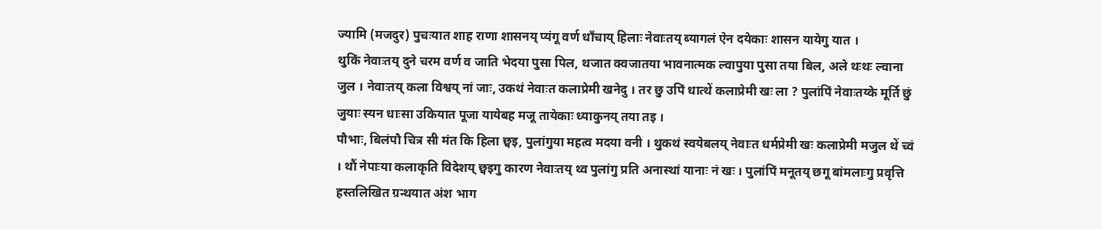ज्यामि (मजदुर) पुचःयात शाह राणा शासनय् प्यंगू वर्ण धाँचाय् हिलाः नेवाःतय् ब्यागलं ऐन दयेकाः शासन यायेगु यात ।
थुकिं नेवाःतय् दुने चरम वर्ण व जाति भेदया पुसा पिल, थजात क्वजातया भावनात्मक ल्वापुया पुसा तया बिल, अले थःथः ल्वाना जुल । नेवाःतय् कला विश्वय् नां जाः, उकथं नेवाःत कलाप्रेमी खनेदु । तर छु उपिं धात्थें कलाप्रेमी खः ला ? पुलांपिं नेवाःतय्के मूर्ति छुं जुयाः स्यन धाःसा उकियात पूजा यायेबह मजू तायेकाः ध्याकुनय् तया तइ ।
पौभाः, बिलंपौ चित्र सी मंत कि हिला छ्वइ, पुलांगुया महत्व मदया वनी । थुकथं स्वयेबलय् नेवाःत धर्मप्रेमी खः कलाप्रेमी मजुल थें च्वं । थौं नेपाःया कलाकृति विदेशय् छ्वइगु कारण नेवाःतय् थ्व पुलांगु प्रति अनास्थां यानाः नं खः । पुलांपिं मनूतय् छगू बांमलाःगु प्रवृत्ति हस्तलिखित ग्रन्थयात अंश भाग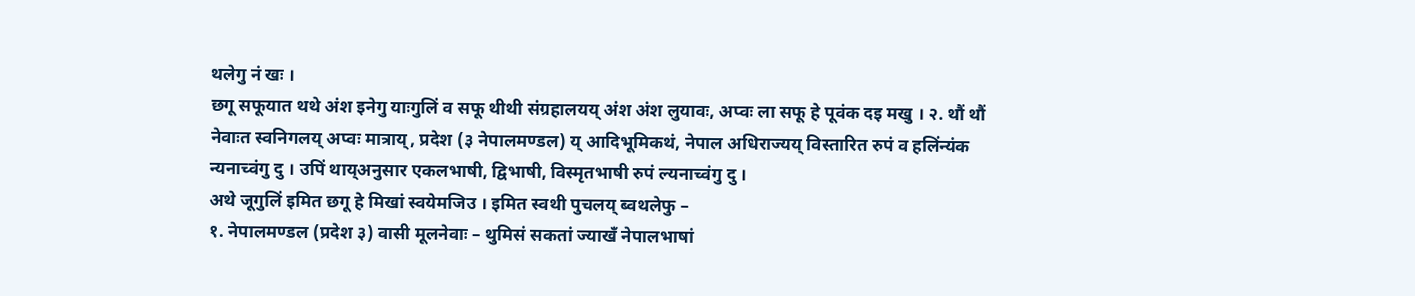थलेगु नं खः ।
छगू सफूयात थथे अंश इनेगु याःगुलिं व सफू थीथी संग्रहालयय् अंश अंश लुयावः, अप्वः ला सफू हे पूवंक दइ मखु । २. थौं थौं नेवाःत स्वनिगलय् अप्वः मात्राय्, प्रदेश (३ नेपालमण्डल) य् आदिभूमिकथं, नेपाल अधिराज्यय् विस्तारित रुपं व हलिंन्यंक न्यनाच्वंगु दु । उपिं थाय्अनुसार एकलभाषी, द्विभाषी, विस्मृतभाषी रुपं ल्यनाच्वंगु दु ।
अथे जूगुलिं इमित छगू हे मिखां स्वयेमजिउ । इमित स्वथी पुचलय् ब्वथलेफु –
१. नेपालमण्डल (प्रदेश ३) वासी मूलनेवाः – थुमिसं सकतां ज्याखँ नेपालभाषां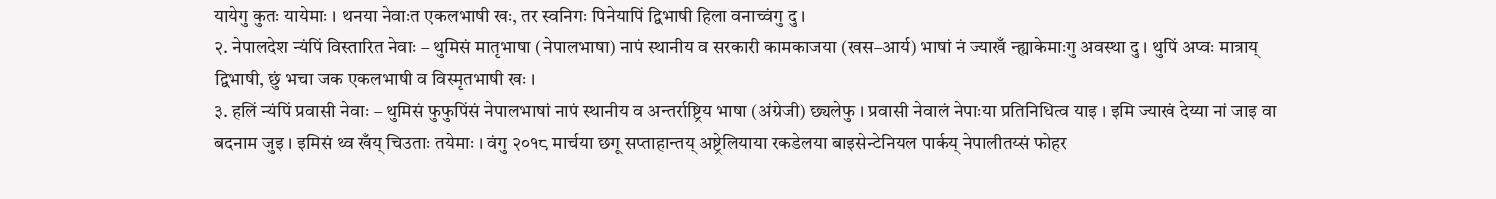यायेगु कुतः यायेमाः । थनया नेवाःत एकलभाषी खः, तर स्वनिगः पिनेयापिं द्विभाषी हिला वनाच्वंगु दु ।
२. नेपालदेश न्यंपिं विस्तारित नेवाः – थुमिसं मातृभाषा (नेपालभाषा) नापं स्थानीय व सरकारी कामकाजया (खस–आर्य) भाषां नं ज्याखँ न्ह्याकेमाःगु अवस्था दु । थुपिं अप्वः मात्राय् द्विभाषी, छुं भचा जक एकलभाषी व विस्मृतभाषी खः ।
३. हलिं न्यंपिं प्रवासी नेवाः – थुमिसं फुफुपिंसं नेपालभाषां नापं स्थानीय व अन्तर्राष्ट्रिय भाषा (अंग्रेजी) छ्यलेफु । प्रवासी नेवालं नेपाःया प्रतिनिधित्व याइ । इमि ज्याखं देय्या नां जाइ वा बदनाम जुइ । इमिसं थ्व खँय् चिउताः तयेमाः । वंगु २०१८ मार्चया छगू सप्ताहान्तय् अष्ट्रेलियाया रकडेलया बाइसेन्टेनियल पार्कय् नेपालीतय्सं फोहर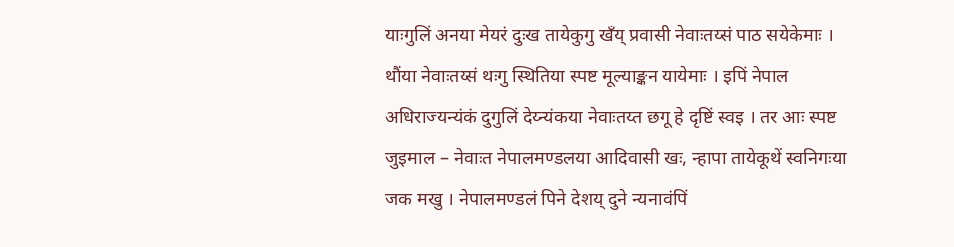याःगुलिं अनया मेयरं दुःख तायेकुगु खँय् प्रवासी नेवाःतय्सं पाठ सयेकेमाः ।
थौंया नेवाःतय्सं थःगु स्थितिया स्पष्ट मूल्याङ्कन यायेमाः । इपिं नेपाल अधिराज्यन्यंकं दुगुलिं देय्न्यंकया नेवाःतय्त छगू हे दृष्टिं स्वइ । तर आः स्पष्ट जुइमाल – नेवाःत नेपालमण्डलया आदिवासी खः, न्हापा तायेकूथें स्वनिगःया जक मखु । नेपालमण्डलं पिने देशय् दुने न्यनावंपिं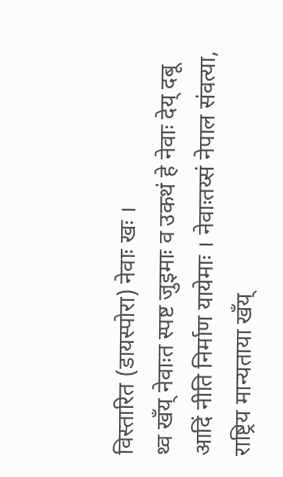विस्तारित (डायस्पोरा) नेवाः खः ।
थ्व खँय् नेवाःत स्पष्ट जुइमाः व उकथं हे नेवाः देय् दबू आदिं नीति निर्माण यायेमाः । नेवाःतय्सं नेपाल संवत्या, राष्ट्रिय मान्यताया खँय्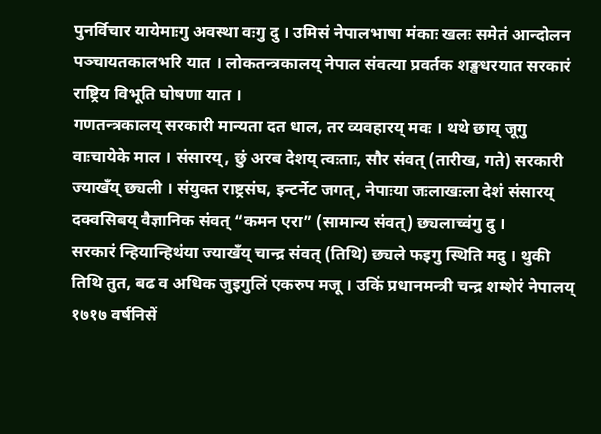पुनर्विचार यायेमाःगु अवस्था वःगु दु । उमिसं नेपालभाषा मंकाः खलः समेतं आन्दोलन पञ्चायतकालभरि यात । लोकतन्त्रकालय् नेपाल संवत्या प्रवर्तक शङ्खधरयात सरकारं राष्ट्रिय विभूति घोषणा यात ।
गणतन्त्रकालय् सरकारी मान्यता दत धाल, तर व्यवहारय् मवः । थथे छाय् जूगु वाःचायेके माल । संसारय्, छुं अरब देशय् त्वःताः, सौर संवत् (तारीख, गते) सरकारी ज्याखँय् छ्यली । संयुक्त राष्ट्रसंघ, इन्टर्नेट जगत्, नेपाःया जःलाखःला देशं संसारय् दक्वसिबय् वैज्ञानिक संवत् “कमन एरा” (सामान्य संवत्) छ्यलाच्वंगु दु ।
सरकारं न्हियान्हिथंया ज्याखँय् चान्द्र संवत् (तिथि) छ्यले फइगु स्थिति मदु । थुकी तिथि तुत, बढ व अधिक जुइगुलिं एकरुप मजू । उकिं प्रधानमन्त्री चन्द्र शम्शेरं नेपालय् १७१७ वर्षनिसें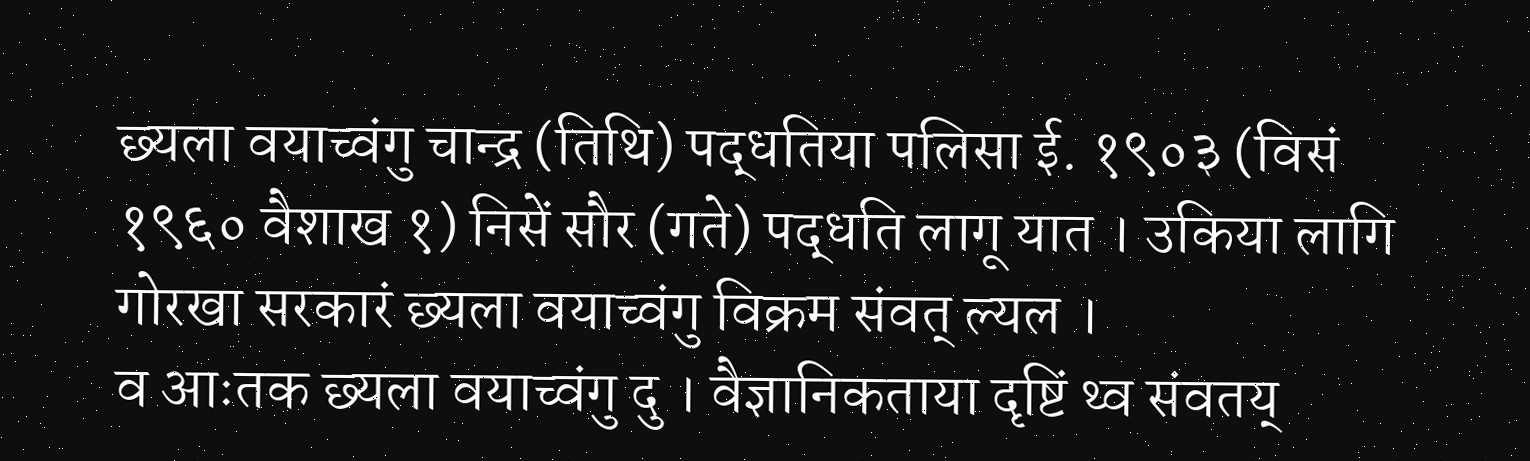छ्यला वयाच्वंगु चान्द्र (तिथि) पद्धतिया पलिसा ई. १९०३ (विसं १९६० वैशाख १) निसें सौर (गते) पद्धति लागू यात । उकिया लागि गोरखा सरकारं छ्यला वयाच्वंगु विक्रम संवत् ल्यल ।
व आःतक छ्यला वयाच्वंगु दु । वैज्ञानिकताया दृष्टिं थ्व संवतय्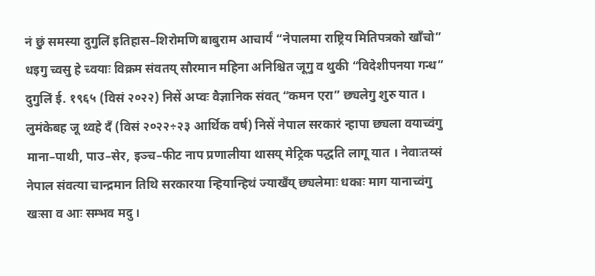नं छुं समस्या दुगुलिं इतिहास–शिरोमणि बाबुराम आचार्यं “नेपालमा राष्ट्रिय मितिपत्रको खाँचो” धइगु च्वसु हे च्वयाः विक्रम संवतय् सौरमान महिना अनिश्चित जूगु व थुकी “विदेशीपनया गन्ध” दुगुलिं ई. १९६५ (विसं २०२२) निसें अप्वः वैज्ञानिक संवत् “कमन एरा” छ्यलेगु शुरु यात ।
लुमंकेबह जू थ्वहे दँ (विसं २०२२÷२३ आर्थिक वर्ष) निसें नेपाल सरकारं न्हापा छ्यला वयाच्वंगु माना–पाथी, पाउ–सेर, इञ्च–फीट नाप प्रणालीया थासय् मेट्रिक पद्धति लागू यात । नेवाःतय्सं नेपाल संवत्या चान्द्रमान तिथि सरकारया न्हियान्हिथं ज्याखँय् छ्यलेमाः धकाः माग यानाच्वंगु खःसा व आः सम्भव मदु ।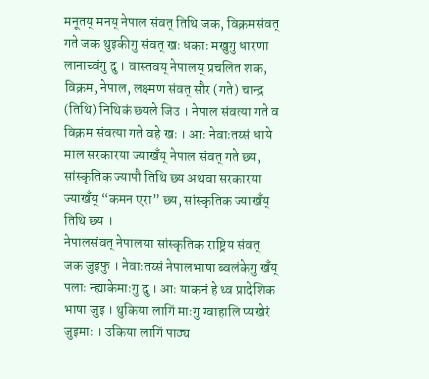मनूतय् मनय् नेपाल संवत् तिथि जक, विक्रमसंवत् गते जक थुइकीगु संवत् खः धकाः मखुगु धारणा लानाच्वंगु दु । वास्तवय् नेपालय् प्रचलित शक, विक्रम, नेपाल, लक्ष्मण संवत् सौर (गते) चान्द्र (तिथि) निथिकं छ्यले जिउ । नेपाल संवत्या गते व विक्रम संवत्या गते वहे खः । आः नेवाःतय्सं धाये माल सरकारया ज्याखँय् नेपाल संवत् गते छ्य, सांस्कृतिक ज्यापौ तिथि छ्य अथवा सरकारया ज्याखँय् “कमन एरा” छ्य, सांस्कृतिक ज्याखँय् तिथि छ्य ।
नेपालसंवत् नेपालया सांस्कृतिक राष्ट्रिय संवत् जक जुइफु । नेवाःतय्सं नेपालभाषा ब्वलंकेगु खँय् पलाः न्ह्याकेमाःगु दु । आः याकनं हे थ्व प्रादेशिक भाषा जुइ । थुकिया लागिं माःगु ग्वाहालि प्यखेरं जुइमाः । उकिया लागिं पाठ्य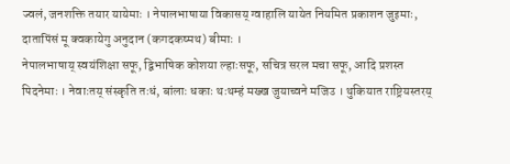ज्वलं, जनशक्ति तयार यायेमाः । नेपालभाषाया विकासय् ग्वाहालि यायेत नियमित प्रकाशन जुइमाः, दातापिंसं मू क्वकायेगु अनुदान (कगदकष्मथ) बीमाः ।
नेपालभाषाय् स्वयंशिक्षा सफू, द्विभाषिक कोशया ल्हाःसफू, सचित्र सरल मचा सफू, आदि प्रशस्त पिदनेमाः । नेवाःतय् संस्कृति तःधं, बांलाः धकाः थःथम्हं मख्ख जुयाच्वने मजिउ । थुकियात राष्ट्रियस्तरय्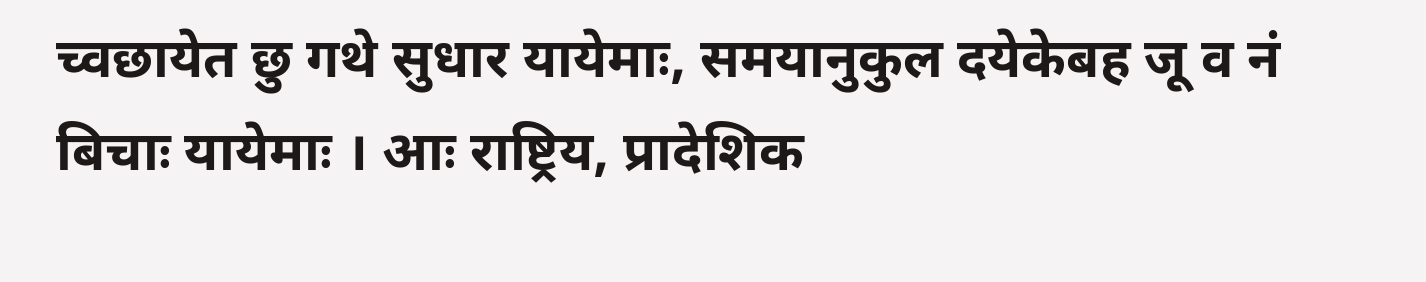च्वछायेत छु गथे सुधार यायेमाः, समयानुकुल दयेकेबह जू व नं बिचाः यायेमाः । आः राष्ट्रिय, प्रादेशिक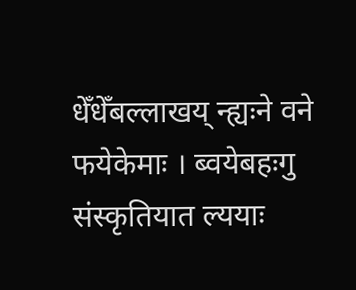धेँधेँबल्लाखय् न्ह्यःने वने फयेकेमाः । ब्वयेबहःगु संस्कृतियात ल्ययाः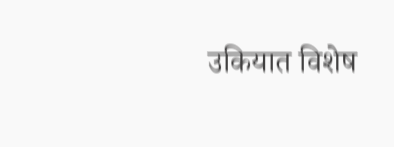उकियात विशेष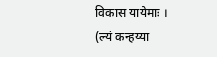विकास यायेमाः ।
(ल्यं कन्हय्या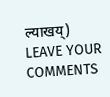ल्याखय्)
LEAVE YOUR COMMENTS